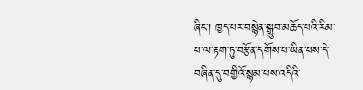ཞིང་། ཁྱད་པར་བསྙེན་སྒྲུབ་མཆོད་པའི་རིམ་པ་ལ་རྟག་ཏུ་བརྩོན་དགོས་པ་ཡིན་པས་དེ་བཞིན་དུ་བགྱིའོ་སྙམ་པས་འདིའི་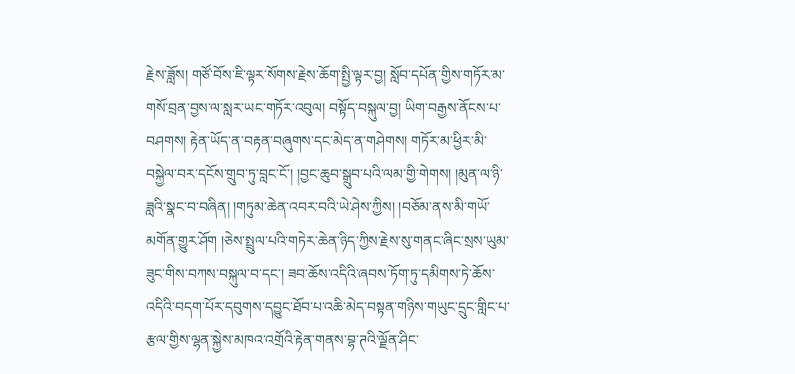རྗེས་ཟློས། གཙོ་བོས་ཇི་ལྟར་སོགས་རྗེས་ཆོག་སྤྱི་ལྟར་བྱ། སློབ་དཔོན་གྱིས་གཏོར་མ་གསོ་བྲན་བྱས་ལ་སླར་ཡང་གཏོར་འབུལ། བསྟོད་བསྐུལ་བྱ། ཡིག་བརྒྱས་ནོངས་པ་བཤགས། རྟེན་ཡོད་ན་བརྟན་བཞུགས་དང་མེད་ན་གཤེགས། གཏོར་མ་ཕྱིར་མི་བསྐྱེལ་བར་དངོས་གྲུབ་ཏུ་བླང་ངོ་། །བྱང་ཆུབ་སྒྲུབ་པའི་ལམ་གྱི་གེགས། །མུན་ལ་ཉི་ཟླའི་སྣང་བ་བཞིན། །གཏུམ་ཆེན་འབར་བའི་ཡེ་ཤེས་ཀྱིས། །བཅོམ་ནས་མི་གཡོ་མགོན་གྱུར་ཤོག །ཅེས་སྤྲུལ་པའི་གཏེར་ཆེན་ཉིད་ཀྱིས་རྗེས་སུ་གནང་ཞིང་སྲས་ཡུམ་ཟུང་གིས་བཀས་བསྐུལ་བ་དང་། ཟབ་ཆོས་འདིའི་ཞབས་ཏོག་ཏུ་དམིགས་ཏེ་ཆོས་འདིའི་བདག་པོར་དབུགས་དབྱུང་ཐོབ་པ་འཆི་མེད་བསྟན་གཉིས་གཡུང་དྲུང་གླིང་པ་རྩལ་གྱིས་ལྷན་སྐྱེས་མཁའ་འགྲོའི་རྟེན་གནས་བྷ་ཊའི་ལྗོན་ཤིང་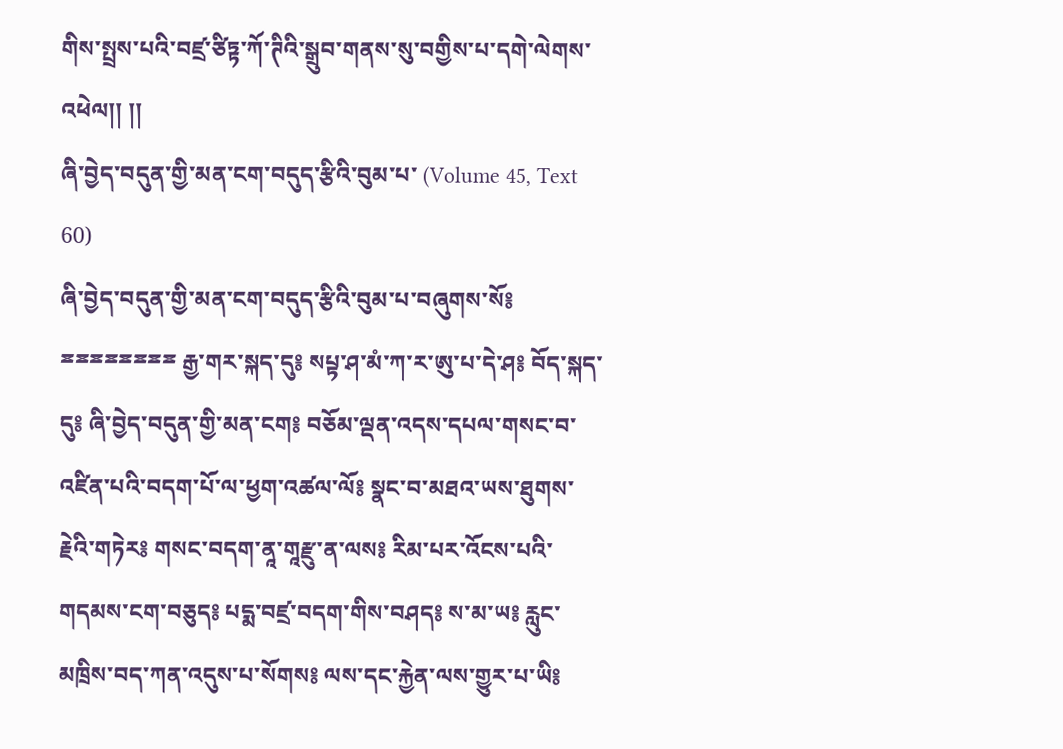གིས་སྤྲས་པའི་བཛྲ་ཙིཏྟ་ཀོ་ཊིའི་སྒྲུབ་གནས་སུ་བགྱིས་པ་དགེ་ལེགས་འཕེལ།། །།
ཞི་བྱེད་བདུན་གྱི་མན་ངག་བདུད་རྩིའི་བུམ་པ་ (Volume 45, Text 60)
ཞི་བྱེད་བདུན་གྱི་མན་ངག་བདུད་རྩིའི་བུམ་པ་བཞུགས་སོ༔ ྈྈྈྈྈྈྈྈ རྒྱ་གར་སྐད་དུ༔ སཔྟ་ཤ་མཾ་ཀ་ར་ཨུ་པ་དེ་ཤ༔ བོད་སྐད་དུ༔ ཞི་བྱེད་བདུན་གྱི་མན་ངག༔ བཅོམ་ལྡན་འདས་དཔལ་གསང་བ་འཛིན་པའི་བདག་པོ་ལ་ཕྱག་འཚལ་ལོ༔ སྣང་བ་མཐའ་ཡས་ཐུགས་རྗེའི་གཏེར༔ གསང་བདག་ནཱ་གཱརྫུ་ན་ལས༔ རིམ་པར་འོངས་པའི་གདམས་ངག་བཅུད༔ པདྨ་བཛྲ་བདག་གིས་བཤད༔ ས་མ་ཡ༔ རླུང་མཁྲིས་བད་ཀན་འདུས་པ་སོགས༔ ལས་དང་རྐྱེན་ལས་གྱུར་པ་ཡི༔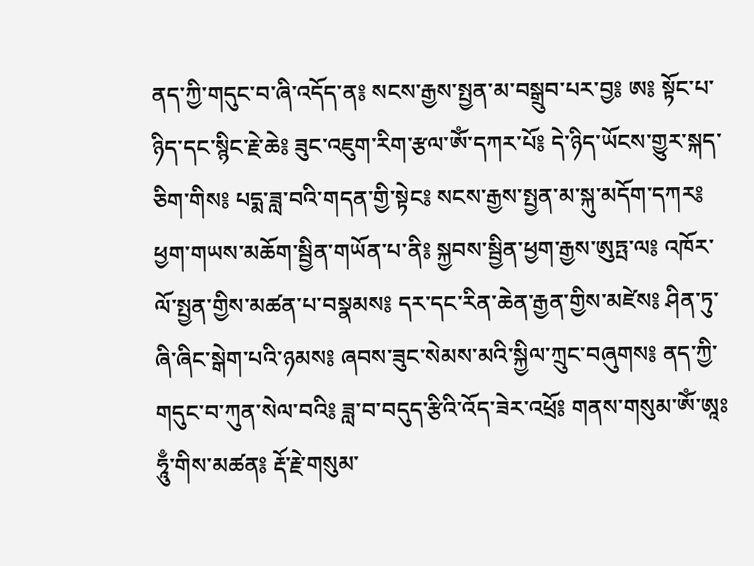ནད་ཀྱི་གདུང་བ་ཞི་འདོད་ན༔ སངས་རྒྱས་སྤྱན་མ་བསྒྲུབ་པར་བྱ༔ ཨ༔ སྟོང་པ་ཉིད་དང་སྙིང་རྗེ་ཆེ༔ ཟུང་འཇུག་རིག་རྩལ་ཨོཾ་དཀར་པོ༔ དེ་ཉིད་ཡོངས་གྱུར་སྐད་ཅིག་གིས༔ པདྨ་ཟླ་བའི་གདན་གྱི་སྟེང༔ སངས་རྒྱས་སྤྱན་མ་སྐུ་མདོག་དཀར༔ ཕྱག་གཡས་མཆོག་སྦྱིན་གཡོན་པ་ནི༔ སྐྱབས་སྦྱིན་ཕྱག་རྒྱས་ཨུཏྤ་ལ༔ འཁོར་ལོ་སྤྱན་གྱིས་མཚན་པ་བསྣམས༔ དར་དང་རིན་ཆེན་རྒྱན་གྱིས་མཛེས༔ ཤིན་ཏུ་ཞི་ཞིང་སྒེག་པའི་ཉམས༔ ཞབས་ཟུང་སེམས་མའི་སྐྱིལ་ཀྲུང་བཞུགས༔ ནད་ཀྱི་གདུང་བ་ཀུན་སེལ་བའི༔ ཟླ་བ་བདུད་རྩིའི་འོད་ཟེར་འཕྲོ༔ གནས་གསུམ་ཨོཾ་ཨཱཿཧཱུྃ་གིས་མཚན༔ རྡོ་རྗེ་གསུམ་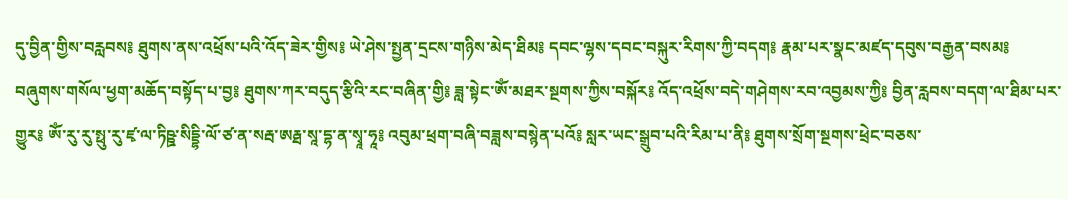དུ་བྱིན་གྱིས་བརླབས༔ ཐུགས་ནས་འཕྲོས་པའི་འོད་ཟེར་གྱིས༔ ཡེ་ཤེས་སྤྱན་དྲངས་གཉིས་མེད་ཐིམ༔ དབང་ལྷས་དབང་བསྐུར་རིགས་ཀྱི་བདག༔ རྣམ་པར་སྣང་མཛད་དབུས་བརྒྱན་བསམ༔ བཞུགས་གསོལ་ཕྱག་མཆོད་བསྟོད་པ་བྱ༔ ཐུགས་ཀར་བདུད་རྩིའི་རང་བཞིན་གྱི༔ ཟླ་སྟེང་ཨོཾ་མཐར་སྔགས་ཀྱིས་བསྐོར༔ འོད་འཕྲོས་བདེ་གཤེགས་རབ་འབྱམས་ཀྱི༔ བྱིན་རླབས་བདག་ལ་ཐིམ་པར་གྱུར༔ ཨོཾ་རུ་རུ་སྥུ་རུ་ཛྭ་ལ་ཏིཥྛ་སིདྡྷི་ལོ་ཙ་ན་སརྦ་ཨརྠ་སཱ་དྷ་ན་སྭཱ་ཧཱ༔ འབུམ་ཕྲག་བཞི་བཟླས་བསྙེན་པའོ༔ སླར་ཡང་སྒྲུབ་པའི་རིམ་པ་ནི༔ ཐུགས་སྲོག་སྔགས་ཕྲེང་བཅས་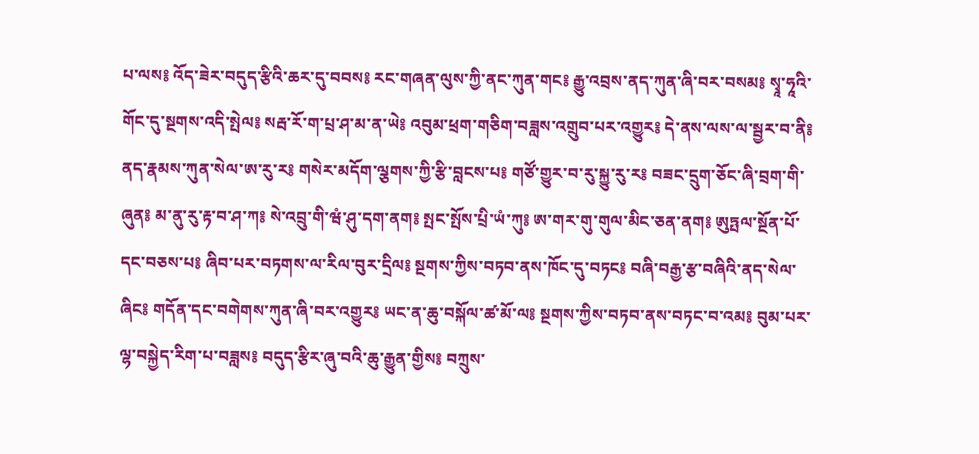པ་ལས༔ འོད་ཟེར་བདུད་རྩིའི་ཆར་དུ་བབས༔ རང་གཞན་ལུས་ཀྱི་ནང་ཀུན་གང༔ རྒྱུ་འབྲས་ནད་ཀུན་ཞི་བར་བསམ༔ སྭཱ་ཧཱའི་གོང་དུ་སྔགས་འདི་སྤེལ༔ སརྦ་རོ་ག་པྲ་ཤ་མ་ན་ཡེ༔ འབུམ་ཕྲག་གཅིག་བཟླས་འགྲུབ་པར་འགྱུར༔ དེ་ནས་ལས་ལ་སྦྱར་བ་ནི༔ ནད་རྣམས་ཀུན་སེལ་ཨ་རུ་ར༔ གསེར་མདོག་ལྕགས་ཀྱི་རྩི་བླངས་པ༔ གཙོ་གྱུར་བ་རུ་སྐྱུ་རུ་ར༔ བཟང་དྲུག་ཅོང་ཞི་བྲག་གི་ཞུན༔ མ་ནུ་རུ་རྟ་བ་ཤ་ཀ༔ སེ་འབྲུ་གི་ཝཾ་ཤུ་དག་ནག༔ སྤང་སྤོས་པྲི་ཡཾ་ཀུ༔ ཨ་གར་གུ་གུལ་མིང་ཅན་ནག༔ ཨུཏྤལ་སྔོན་པོ་དང་བཅས་པ༔ ཞིབ་པར་བཏགས་ལ་རིལ་བུར་དྲིལ༔ སྔགས་ཀྱིས་བཏབ་ནས་ཁོང་དུ་བཏང༔ བཞི་བརྒྱ་རྩ་བཞིའི་ནད་སེལ་ཞིང༔ གདོན་དང་བགེགས་ཀུན་ཞི་བར་འགྱུར༔ ཡང་ན་ཆུ་བསྐོལ་ཚ་མོ་ལ༔ སྔགས་ཀྱིས་བཏབ་ནས་བཏང་བ་འམ༔ བུམ་པར་ལྷ་བསྐྱེད་རིག་པ་བཟླས༔ བདུད་རྩིར་ཞུ་བའི་ཆུ་རྒྱུན་གྱིས༔ བཀྲུས་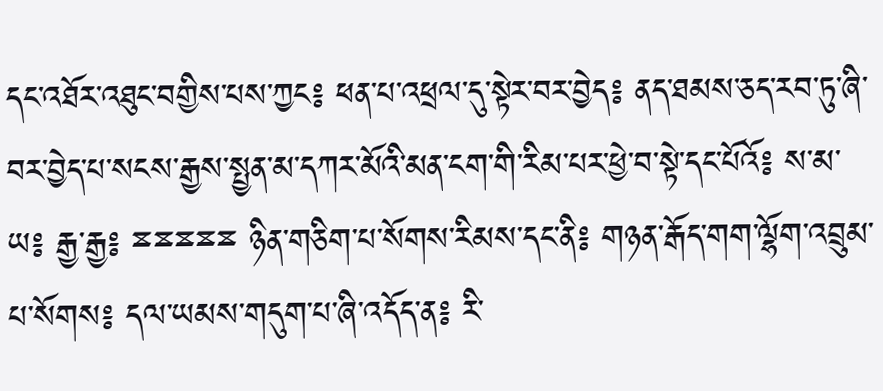དང་འཐོར་འཐུང་བགྱིས་པས་ཀྱང༔ ཕན་པ་འཕྲལ་དུ་སྟེར་བར་བྱེད༔ ནད་ཐམས་ཅད་རབ་ཏུ་ཞི་བར་བྱེད་པ་སངས་རྒྱས་སྤྱན་མ་དཀར་མོའི་མན་ངག་གི་རིམ་པར་ཕྱེ་བ་སྟེ་དང་པོའོ༔ ས་མ་ཡ༔ རྒྱ་རྒྱ༔ ྈྈྈྈྈ ཉིན་གཅིག་པ་སོགས་རིམས་དང་ནི༔ གཉན་རྒོད་གག་ལྷོག་འབྲུམ་པ་སོགས༔ དལ་ཡམས་གདུག་པ་ཞི་འདོད་ན༔ རི་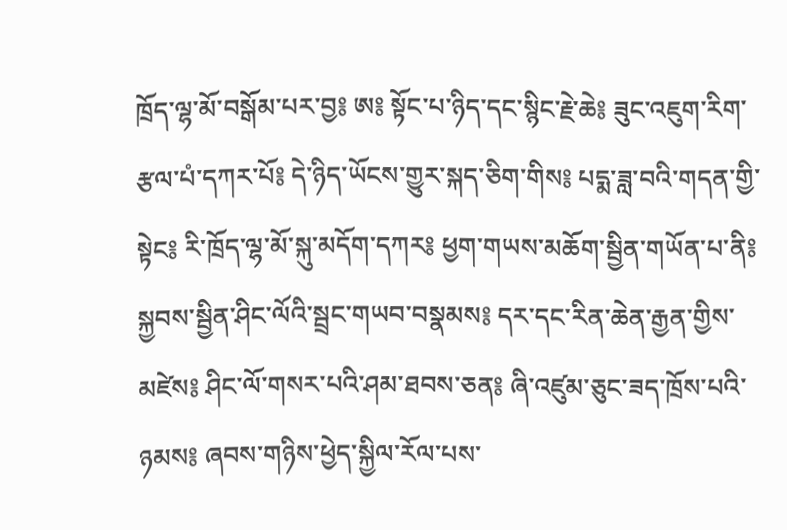ཁྲོད་ལྷ་མོ་བསྒོམ་པར་བྱ༔ ཨ༔ སྟོང་པ་ཉིད་དང་སྙིང་རྗེ་ཆེ༔ ཟུང་འཇུག་རིག་རྩལ་པཾ་དཀར་པོ༔ དེ་ཉིད་ཡོངས་གྱུར་སྐད་ཅིག་གིས༔ པདྨ་ཟླ་བའི་གདན་གྱི་སྟེང༔ རི་ཁྲོད་ལྷ་མོ་སྐུ་མདོག་དཀར༔ ཕྱག་གཡས་མཆོག་སྦྱིན་གཡོན་པ་ནི༔ སྐྱབས་སྦྱིན་ཤིང་ལོའི་སྦྲང་གཡབ་བསྣམས༔ དར་དང་རིན་ཆེན་རྒྱན་གྱིས་མཛེས༔ ཤིང་ལོ་གསར་པའི་ཤམ་ཐབས་ཅན༔ ཞི་འཛུམ་ཅུང་ཟད་ཁྲོས་པའི་ཉམས༔ ཞབས་གཉིས་ཕྱེད་སྐྱིལ་རོལ་པས་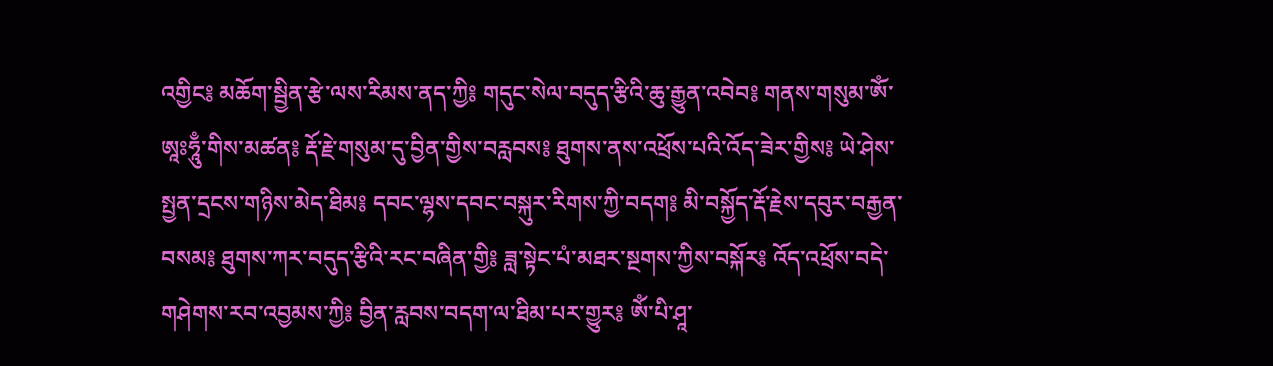འགྱིང༔ མཆོག་སྦྱིན་རྩེ་ལས་རིམས་ནད་ཀྱི༔ གདུང་སེལ་བདུད་རྩིའི་ཆུ་རྒྱུན་འབེབ༔ གནས་གསུམ་ཨོཾ་ཨཱཿཧཱུྃ་གིས་མཚན༔ རྡོ་རྗེ་གསུམ་དུ་བྱིན་གྱིས་བརླབས༔ ཐུགས་ནས་འཕྲོས་པའི་འོད་ཟེར་གྱིས༔ ཡེ་ཤེས་སྤྱན་དྲངས་གཉིས་མེད་ཐིམ༔ དབང་ལྷས་དབང་བསྐུར་རིགས་ཀྱི་བདག༔ མི་བསྐྱོད་རྡོ་རྗེས་དབུར་བརྒྱན་བསམ༔ ཐུགས་ཀར་བདུད་རྩིའི་རང་བཞིན་གྱི༔ ཟླ་སྟེང་པཾ་མཐར་སྔགས་ཀྱིས་བསྐོར༔ འོད་འཕྲོས་བདེ་གཤེགས་རབ་འབྱམས་ཀྱི༔ བྱིན་རླབས་བདག་ལ་ཐིམ་པར་གྱུར༔ ཨོཾ་པི་ཤཱ་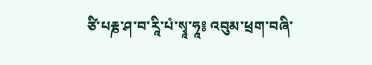ཙི་པརྞ་ཤ་བ་རཱི་པཾ་སྭཱ་ཧཱ༔ འབུམ་ཕྲག་བཞི་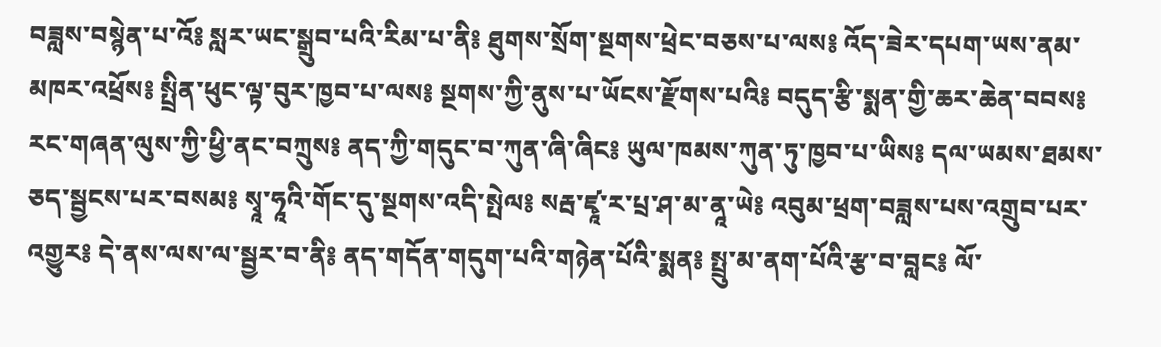བཟླས་བསྙེན་པ་འོ༔ སླར་ཡང་སྒྲུབ་པའི་རིམ་པ་ནི༔ ཐུགས་སྲོག་སྔགས་ཕྲེང་བཅས་པ་ལས༔ འོད་ཟེར་དཔག་ཡས་ནམ་མཁར་འཕྲོས༔ སྤྲིན་ཕུང་ལྟ་བུར་ཁྱབ་པ་ལས༔ སྔགས་ཀྱི་ནུས་པ་ཡོངས་རྫོགས་པའི༔ བདུད་རྩི་སྨན་གྱི་ཆར་ཆེན་བབས༔ རང་གཞན་ལུས་ཀྱི་ཕྱི་ནང་བཀྲུས༔ ནད་ཀྱི་གདུང་བ་ཀུན་ཞི་ཞིང༔ ཡུལ་ཁམས་ཀུན་ཏུ་ཁྱབ་པ་ཡིས༔ དལ་ཡམས་ཐམས་ཅད་སྦྱངས་པར་བསམ༔ སྭཱ་ཧཱའི་གོང་དུ་སྔགས་འདི་སྤེལ༔ སརྦ་ཛྭཱ་ར་པྲ་ཤ་མ་ནཱ་ཡེ༔ འབུམ་ཕྲག་བཟླས་པས་འགྲུབ་པར་འགྱུར༔ དེ་ནས་ལས་ལ་སྦྱར་བ་ནི༔ ནད་གདོན་གདུག་པའི་གཉེན་པོའི་སྨན༔ སྤྲུ་མ་ནག་པོའི་རྩ་བ་བླང༔ ལོ་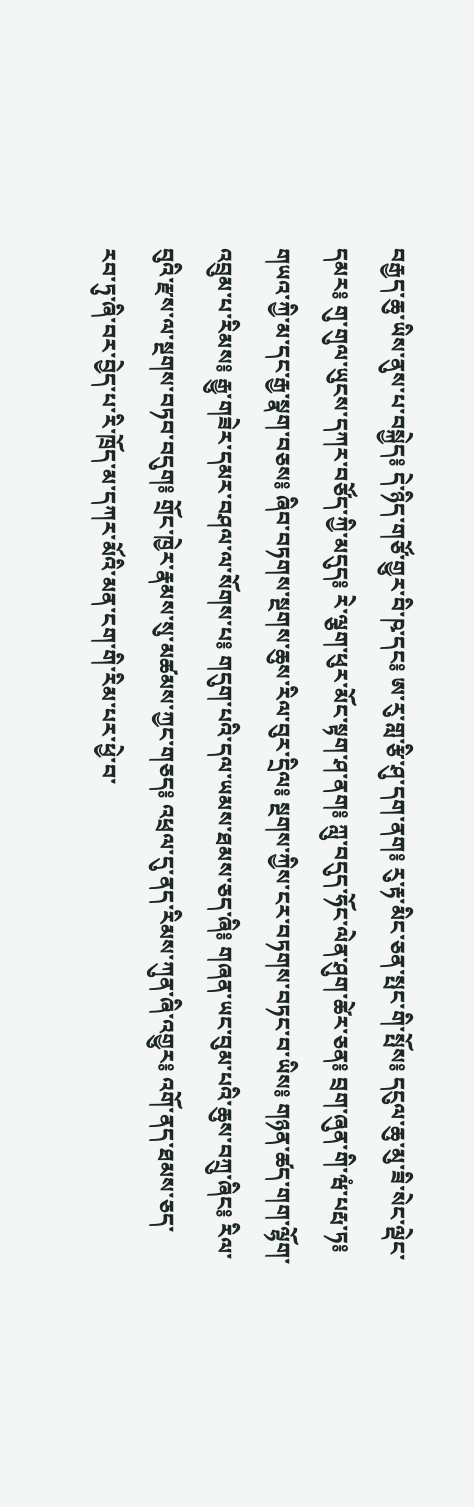བརྒྱད་ཆུ་ཡིས་ནུས་པ་བསྐྱེད༔ དེ་ཉིད་གཙོ་གྱུར་བི་ཥ་དང༔ ཨ་རུ་གླ་རྩི་ཤུ་དག་ནག༔ རུ་རྟ་མིང་ཅན་སྤང་གི་སྤོས༔ དངུལ་ཆུ་མུ་ཟི་སེང་ལྡེང་དམར༔ གུ་གུལ་ཡུངས་དཀར་བཙོད་ཀྱི་མདུད༔ རེ་ལྕག་ཕུར་མོང་སྟག་ཤ་ནག༔ ཀླུ་བདུད་ཧོང་ལེན་ཤུག་ཚེར་ཅན༔ བྲག་ཞུན་གི་ཝཾ་པརྤ་ཏ༔ གཡའ་ཀྱི་མ་དང་རྒྱ་སྣག་བཅས༔ ཞིབ་བཏགས་སྔགས་ཆུས་རིལ་བུར་དྲིལ༔ སྔགས་ཀྱིས་ངར་བཏགས་བཏང་བ་ཡིས༔ གཉན་ཚད་གག་ལྷོག་འབྲུམ་པ་རིམས༔ རྒྱུ་གཟེར་དམར་བཤལ་ལ་སོགས་པ༔ གདུག་པའི་དལ་ཡམས་ཐམས་ཅད་ཞི༔ གཞན་ཡང་བུམ་པའི་ཆུས་བཀྲུ་ཞིང༔ རིལ་བུའི་རྫས་ལ་སྔགས་བཏབ་བདུག༔ གྲོང་ཁྱེར་རྣམས་སུ་མཚམས་ཀྱང་གཅད༔ འཕྲལ་དུ་ནད་རིམས་ཀུན་ཞི་འགྱུར༔ འགོ་ནད་ཐམས་ཅད་རབ་ཏུ་ཞི་བར་བྱེད་པ་རི་ཁྲོད་མ་དཀར་མོའི་མན་ངག་གི་རིམ་པར་ཕྱེ་བ་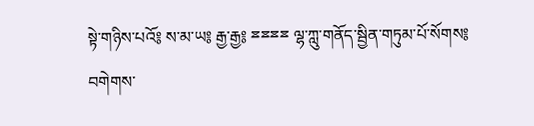སྟེ་གཉིས་པའོ༔ ས་མ་ཡ༔ རྒྱ་རྒྱ༔ ྈྈྈྈ ལྷ་ཀླུ་གནོད་སྦྱིན་གཏུམ་པོ་སོགས༔ བགེགས་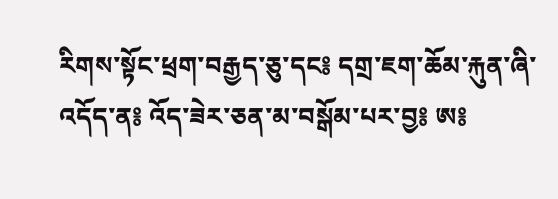རིགས་སྟོང་ཕྲག་བརྒྱད་ཅུ་དང༔ དགྲ་ཇག་ཆོམ་རྐུན་ཞི་འདོད་ན༔ འོད་ཟེར་ཅན་མ་བསྒོམ་པར་བྱ༔ ཨ༔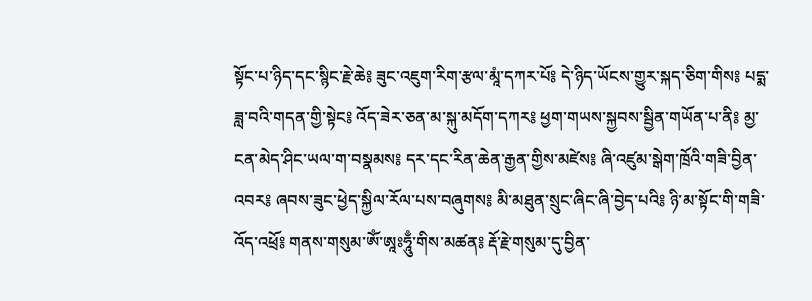སྟོང་པ་ཉིད་དང་སྙིང་རྗེ་ཆེ༔ ཟུང་འཇུག་རིག་རྩལ་མཱཾ་དཀར་པོ༔ དེ་ཉིད་ཡོངས་གྱུར་སྐད་ཅིག་གིས༔ པདྨ་ཟླ་བའི་གདན་གྱི་སྟེང༔ འོད་ཟེར་ཅན་མ་སྐུ་མདོག་དཀར༔ ཕྱག་གཡས་སྐྱབས་སྦྱིན་གཡོན་པ་ནི༔ མྱ་ངན་མེད་ཤིང་ཡལ་ག་བསྣམས༔ དར་དང་རིན་ཆེན་རྒྱན་གྱིས་མཛེས༔ ཞི་འཛུམ་སྒེག་ཁྲོའི་གཟི་བྱིན་འབར༔ ཞབས་ཟུང་ཕྱེད་སྐྱིལ་རོལ་པས་བཞུགས༔ མི་མཐུན་སྲུང་ཞིང་ཞི་བྱེད་པའི༔ ཉི་མ་སྟོང་གི་གཟི་འོད་འཕྲོ༔ གནས་གསུམ་ཨོཾ་ཨཱཿཧཱུྃ་གིས་མཚན༔ རྡོ་རྗེ་གསུམ་དུ་བྱིན་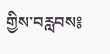གྱིས་བརླབས༔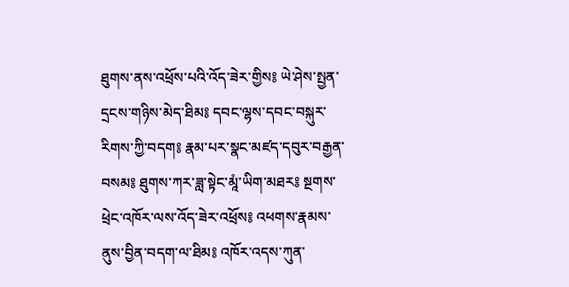ཐུགས་ནས་འཕྲོས་པའི་འོད་ཟེར་གྱིས༔ ཡེ་ཤེས་སྤྱན་དྲངས་གཉིས་མེད་ཐིམ༔ དབང་ལྷས་དབང་བསྐུར་རིགས་ཀྱི་བདག༔ རྣམ་པར་སྣང་མཛད་དབུར་བརྒྱན་བསམ༔ ཐུགས་ཀར་ཟླ་སྟེང་མཱཾ་ཡིག་མཐར༔ སྔགས་ཕྲེང་འཁོར་ལས་འོད་ཟེར་འཕྲོས༔ འཕགས་རྣམས་ནུས་བྱིན་བདག་ལ་ཐིམ༔ འཁོར་འདས་ཀུན་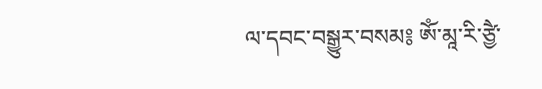ལ་དབང་བསྒྱུར་བསམ༔ ཨོཾ་མཱ་རི་ཙྱཻ་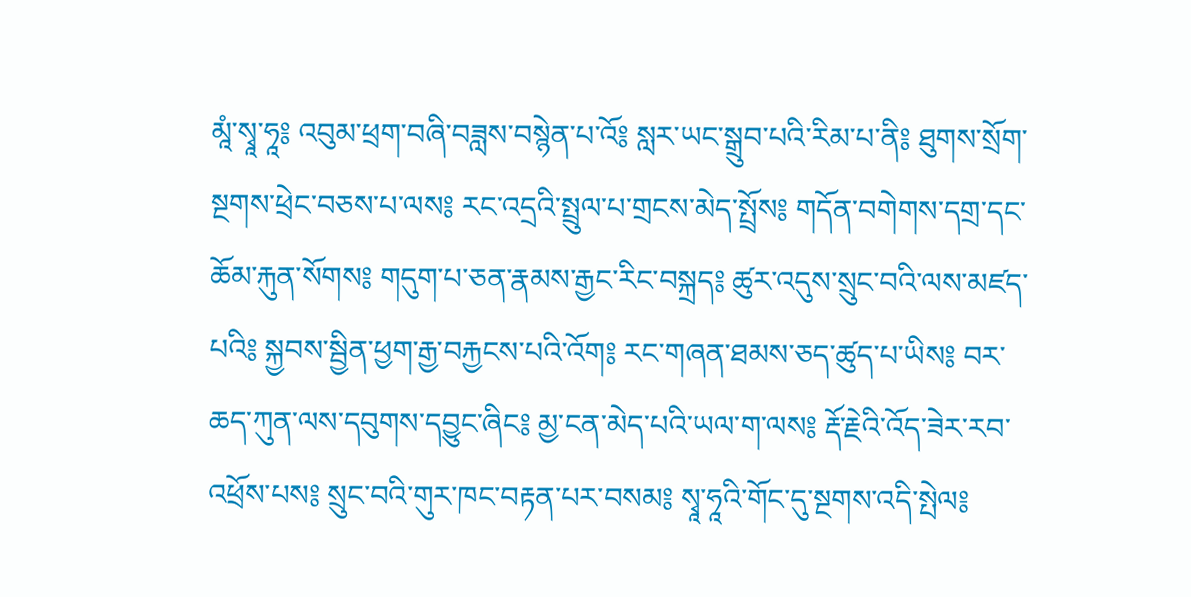མཱཾ་སྭཱ་ཧཱ༔ འབུམ་ཕྲག་བཞི་བཟླས་བསྙེན་པ་འོ༔ སླར་ཡང་སྒྲུབ་པའི་རིམ་པ་ནི༔ ཐུགས་སྲོག་སྔགས་ཕྲེང་བཅས་པ་ལས༔ རང་འདྲའི་སྤྲུལ་པ་གྲངས་མེད་སྤྲོས༔ གདོན་བགེགས་དགྲ་དང་ཆོམ་རྐུན་སོགས༔ གདུག་པ་ཅན་རྣམས་རྒྱང་རིང་བསྐྲད༔ ཚུར་འདུས་སྲུང་བའི་ལས་མཛད་པའི༔ སྐྱབས་སྦྱིན་ཕྱག་རྒྱ་བརྐྱངས་པའི་འོག༔ རང་གཞན་ཐམས་ཅད་ཚུད་པ་ཡིས༔ བར་ཆད་ཀུན་ལས་དབུགས་དབྱུང་ཞིང༔ མྱ་ངན་མེད་པའི་ཡལ་ག་ལས༔ རྡོ་རྗེའི་འོད་ཟེར་རབ་འཕྲོས་པས༔ སྲུང་བའི་གུར་ཁང་བརྟན་པར་བསམ༔ སྭཱ་ཧཱའི་གོང་དུ་སྔགས་འདི་སྤེལ༔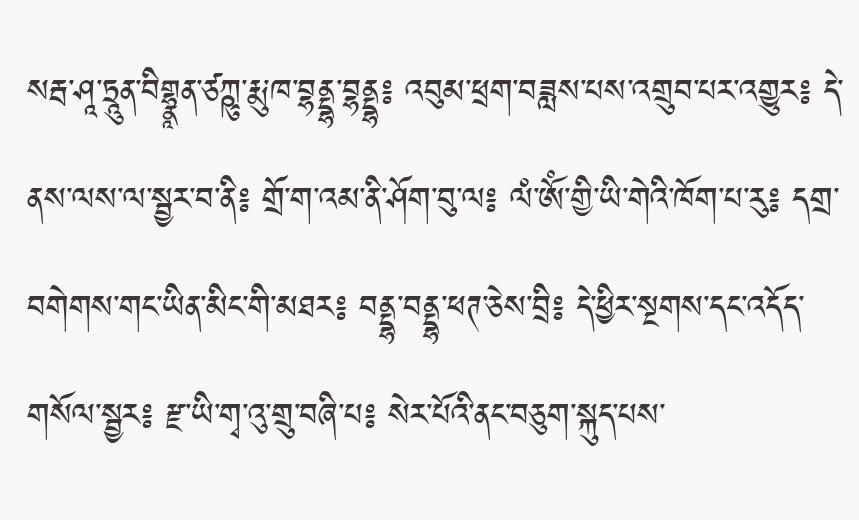སརྦ་ཤཱ་ཏྲཱུན་བིགྷྣཱན་ཙཀྵུ་རྨུ་ཁ་བྷནྡྷ་བྷནྡྷ༔ འབུམ་ཕྲག་བཟླས་པས་འགྲུབ་པར་འགྱུར༔ དེ་ནས་ལས་ལ་སྦྱར་བ་ནི༔ གྲོ་ག་འམ་ནི་ཤོག་བུ་ལ༔ ལཾ་ཨོཾ་གྱི་ཡི་གེའི་ཁོག་པ་རུ༔ དགྲ་བགེགས་གང་ཡིན་མིང་གི་མཐར༔ བནྡྷ་བནྡྷ་ཕཊ་ཅེས་བྲི༔ དེ་ཕྱིར་སྔགས་དང་འདོད་གསོལ་སྦྱར༔ རྫ་ཡི་གྭ་འུ་གྲུ་བཞི་པ༔ སེར་པོའི་ནང་བཅུག་སྐུད་པས་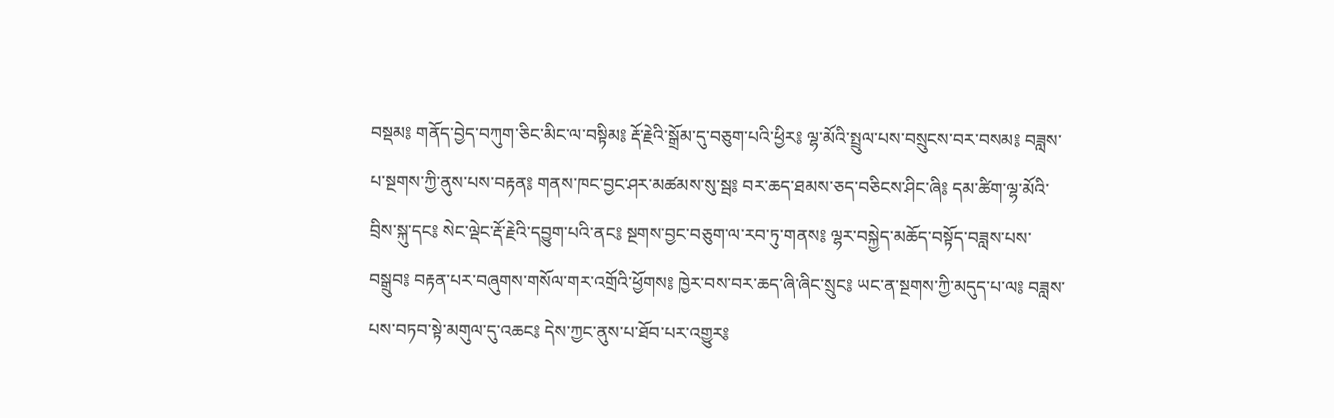བསྡམ༔ གནོད་བྱེད་བཀུག་ཅིང་མིང་ལ་བསྟིམ༔ རྡོ་རྗེའི་སྒྲོམ་དུ་བཅུག་པའི་ཕྱིར༔ ལྷ་མོའི་སྤྲུལ་པས་བསྲུངས་བར་བསམ༔ བཟླས་པ་སྔགས་ཀྱི་ནུས་པས་བརྟན༔ གནས་ཁང་བྱང་ཤར་མཚམས་སུ་སྦ༔ བར་ཆད་ཐམས་ཅད་བཅིངས་ཤིང་ཞི༔ དམ་ཚིག་ལྷ་མོའི་བྲིས་སྐུ་དང༔ སེང་ལྡེང་རྡོ་རྗེའི་དབྱུག་པའི་ནང༔ སྔགས་བྱང་བཅུག་ལ་རབ་ཏུ་གནས༔ ལྷར་བསྐྱེད་མཆོད་བསྟོད་བཟླས་པས་བསྒྲུབ༔ བརྟན་པར་བཞུགས་གསོལ་གར་འགྲོའི་ཕྱོགས༔ ཁྱེར་བས་བར་ཆད་ཞི་ཞིང་སྲུང༔ ཡང་ན་སྔགས་ཀྱི་མདུད་པ་ལ༔ བཟླས་པས་བཏབ་སྟེ་མགུལ་དུ་འཆང༔ དེས་ཀྱང་ནུས་པ་ཐོབ་པར་འགྱུར༔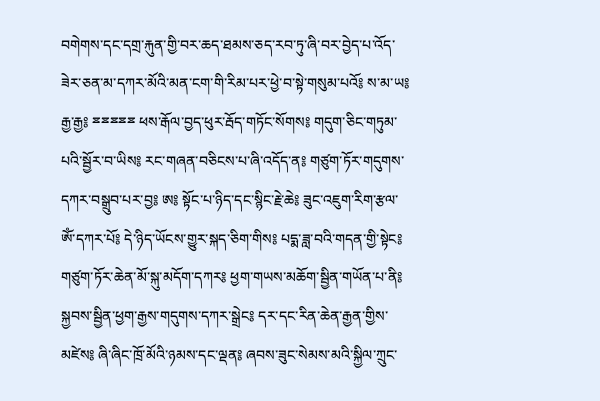བགེགས་དང་དགྲ་རྐུན་གྱི་བར་ཆད་ཐམས་ཅད་རབ་ཏུ་ཞི་བར་བྱེད་པ་འོད་ཟེར་ཅན་མ་དཀར་མོའི་མན་ངག་གི་རིམ་པར་ཕྱེ་བ་སྟེ་གསུམ་པའོ༔ ས་མ་ཡ༔ རྒྱ་རྒྱ༔ ྈྈྈྈྈ ཕས་རྒོལ་བྱད་ཕུར་རྦོད་གཏོང་སོགས༔ གདུག་ཅིང་གཏུམ་པའི་སྦྱོར་བ་ཡིས༔ རང་གཞན་བཅིངས་པ་ཞི་འདོད་ན༔ གཙུག་ཏོར་གདུགས་དཀར་བསྒྲུབ་པར་བྱ༔ ཨ༔ སྟོང་པ་ཉིད་དང་སྙིང་རྗེ་ཆེ༔ ཟུང་འཇུག་རིག་རྩལ་ཨོཾ་དཀར་པོ༔ དེ་ཉིད་ཡོངས་གྱུར་སྐད་ཅིག་གིས༔ པདྨ་ཟླ་བའི་གདན་གྱི་སྟེང༔ གཙུག་ཏོར་ཆེན་མོ་སྐུ་མདོག་དཀར༔ ཕྱག་གཡས་མཆོག་སྦྱིན་གཡོན་པ་ནི༔ སྐྱབས་སྦྱིན་ཕྱག་རྒྱས་གདུགས་དཀར་སྒྲེང༔ དར་དང་རིན་ཆེན་རྒྱན་གྱིས་མཛེས༔ ཞི་ཞིང་ཁྲོ་མོའི་ཉམས་དང་ལྡན༔ ཞབས་ཟུང་སེམས་མའི་སྐྱིལ་ཀྲུང་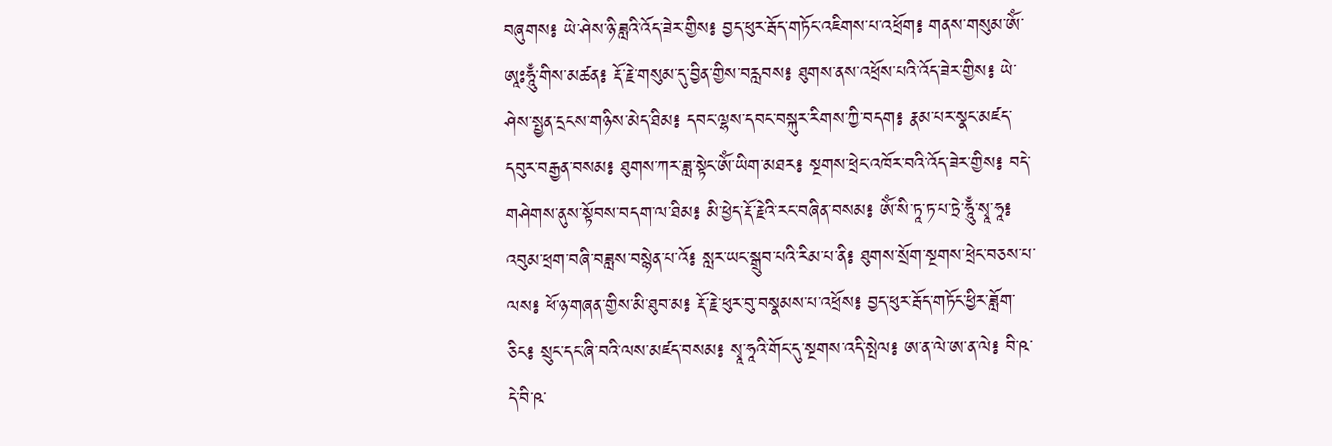བཞུགས༔ ཡེ་ཤེས་ཉི་ཟླའི་འོད་ཟེར་གྱིས༔ བྱད་ཕུར་རྦོད་གཏོང་འཇིགས་པ་འཕྲོག༔ གནས་གསུམ་ཨོཾ་ཨཱཿཧཱུྃ་གིས་མཚན༔ རྡོ་རྗེ་གསུམ་དུ་བྱིན་གྱིས་བརླབས༔ ཐུགས་ནས་འཕྲོས་པའི་འོད་ཟེར་གྱིས༔ ཡེ་ཤེས་སྤྱན་དྲངས་གཉིས་མེད་ཐིམ༔ དབང་ལྷས་དབང་བསྐུར་རིགས་ཀྱི་བདག༔ རྣམ་པར་སྣང་མཛད་དབུར་བརྒྱན་བསམ༔ ཐུགས་ཀར་ཟླ་སྟེང་ཨོཾ་ཡིག་མཐར༔ སྔགས་ཕྲེང་འཁོར་བའི་འོད་ཟེར་གྱིས༔ བདེ་གཤེགས་ནུས་སྟོབས་བདག་ལ་ཐིམ༔ མི་ཕྱེད་རྡོ་རྗེའི་རང་བཞིན་བསམ༔ ཨོཾ་སི་ཏཱ་ཏ་པ་ཏྲེ་ཧཱུྃ་སྭཱ་ཧཱ༔ འབུམ་ཕྲག་བཞི་བཟླས་བསྙེན་པ་འོ༔ སླར་ཡང་སྒྲུབ་པའི་རིམ་པ་ནི༔ ཐུགས་སྲོག་སྔགས་ཕྲེང་བཅས་པ་ལས༔ ཕོ་ཉ་གཞན་གྱིས་མི་ཐུབ་མ༔ རྡོ་རྗེ་ཕུར་བུ་བསྣམས་པ་འཕྲོས༔ བྱད་ཕུར་རྦོད་གཏོང་ཕྱིར་ཟློག་ཅིང༔ སྲུང་དང་ཞི་བའི་ལས་མཛད་བསམ༔ སྭཱ་ཧཱའི་གོང་དུ་སྔགས་འདི་སྤེལ༔ ཨ་ན་ལེ་ཨ་ན་ལེ༔ བི་ཥ་དེ་བི་ཥ་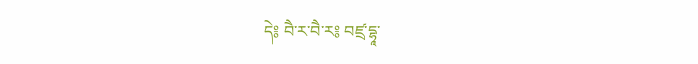དེ༔ བཻ་ར་བཻ་ར༔ བཛྲ་དྷཱ་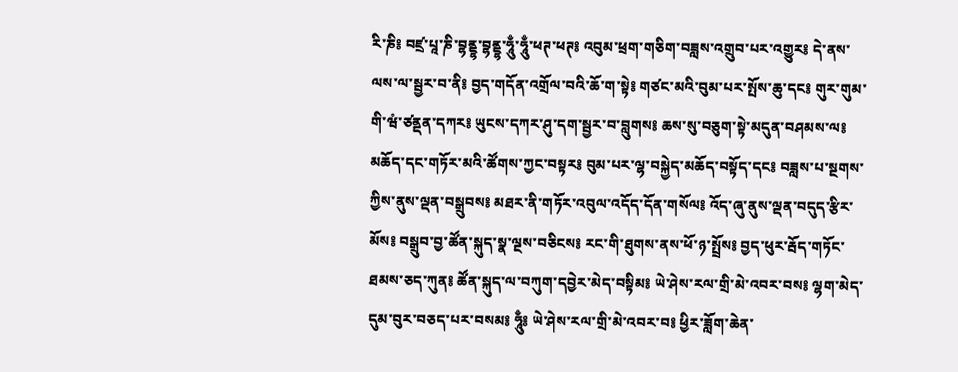རི་ཎི༔ བཛྲ་པཱ་ཎི་བྷནྡྷ་བྷནྡྷ་ཧཱུྃ་ཧཱུྃ་ཕཊ་ཕཊ༔ འབུམ་ཕྲག་གཅིག་བཟླས་འགྲུབ་པར་འགྱུར༔ དེ་ནས་ལས་ལ་སྦྱར་བ་ནི༔ བྱད་གདོན་འགྲོལ་བའི་ཆོ་ག་སྟེ༔ གཙང་མའི་བུམ་པར་སྤོས་ཆུ་དང༔ གུར་གུམ་གི་ཝཾ་ཙནྡན་དཀར༔ ཡུངས་དཀར་ཤུ་དག་སྦྱར་བ་བླུགས༔ ཆས་སུ་བཅུག་སྟེ་མདུན་བཤམས་ལ༔ མཆོད་དང་གཏོར་མའི་ཚོགས་ཀྱང་བསྟར༔ བུམ་པར་ལྷ་བསྐྱེད་མཆོད་བསྟོད་དང༔ བཟླས་པ་སྔགས་ཀྱིས་ནུས་ལྡན་བསྒྲུབས༔ མཐར་ནི་གཏོར་འབུལ་འདོད་དོན་གསོལ༔ འོད་ཞུ་ནུས་ལྡན་བདུད་རྩིར་མོས༔ བསྒྲུབ་བྱ་ཚོན་སྐུད་སྣ་ལྔས་བཅིངས༔ རང་གི་ཐུགས་ནས་ཕོ་ཉ་སྤྲོས༔ བྱད་ཕུར་རྦོད་གཏོང་ཐམས་ཅད་ཀུན༔ ཚོན་སྐུད་ལ་བཀུག་དབྱེར་མེད་བསྟིམ༔ ཡེ་ཤེས་རལ་གྲི་མེ་འབར་བས༔ ལྷག་མེད་དུམ་བུར་བཅད་པར་བསམ༔ ཧཱུྃ༔ ཡེ་ཤེས་རལ་གྲི་མེ་འབར་བ༔ ཕྱིར་ཟློག་ཆེན་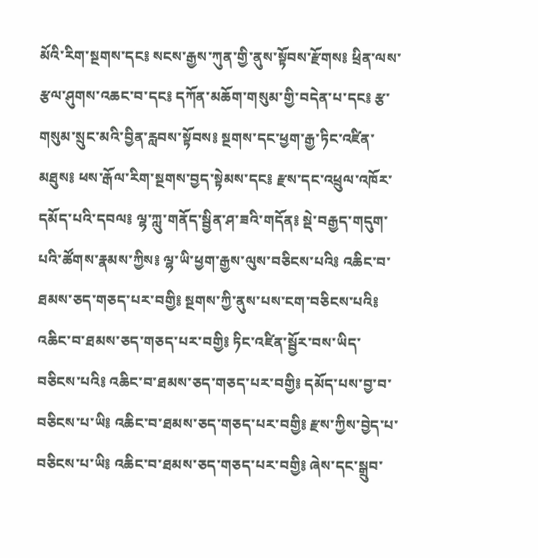མོའི་རིག་སྔགས་དང༔ སངས་རྒྱས་ཀུན་གྱི་ནུས་སྟོབས་རྫོགས༔ ཕྲིན་ལས་རྩལ་ཤུགས་འཆང་བ་དང༔ དཀོན་མཆོག་གསུམ་གྱི་བདེན་པ་དང༔ རྩ་གསུམ་སྲུང་མའི་བྱིན་རླབས་སྟོབས༔ སྔགས་དང་ཕྱག་རྒྱ་ཏིང་འཛིན་མཐུས༔ ཕས་རྒོལ་རིག་སྔགས་བྱད་སྟེམས་དང༔ རྫས་དང་འཕྲུལ་འཁོར་དམོད་པའི་དབལ༔ ལྷ་ཀླུ་གནོད་སྦྱིན་ཤ་ཟའི་གདོན༔ སྡེ་བརྒྱད་གདུག་པའི་ཚོགས་རྣམས་ཀྱིས༔ ལྷ་ཡི་ཕྱག་རྒྱས་ལུས་བཅིངས་པའི༔ འཆིང་བ་ཐམས་ཅད་གཅད་པར་བགྱི༔ སྔགས་ཀྱི་ནུས་པས་ངག་བཅིངས་པའི༔ འཆིང་བ་ཐམས་ཅད་གཅད་པར་བགྱི༔ ཏིང་འཛིན་སྦྱོར་བས་ཡིད་བཅིངས་པའི༔ འཆིང་བ་ཐམས་ཅད་གཅད་པར་བགྱི༔ དམོད་པས་བྱ་བ་བཅིངས་པ་ཡི༔ འཆིང་བ་ཐམས་ཅད་གཅད་པར་བགྱི༔ རྫས་ཀྱིས་བྱེད་པ་བཅིངས་པ་ཡི༔ འཆིང་བ་ཐམས་ཅད་གཅད་པར་བགྱི༔ ཞེས་དང་སྒྲུབ་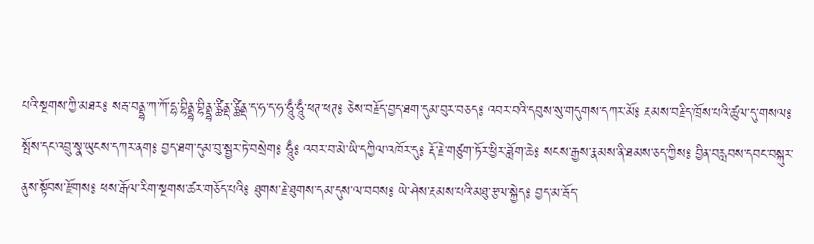པའི་སྔགས་ཀྱི་མཐར༔ སརྦ་བནྡྷ་ཀ་ཀོ་དྷ་བྷིནྡྷ་བྷིནྡྷ་ཙྪིནྡ་ཙྪིནྡ་ད་ཧ་ད་ཧ་ཧཱུྃ་ཧཱུྃ་ཕཊ་ཕཊ༔ ཅེས་བརྗོད་བྱད་ཐག་དུམ་བུར་བཅད༔ འབར་བའི་དབུས་སུ་གདུགས་དཀར་མོ༔ རྔམས་བརྗིད་ཁྲོས་པའི་ཚུལ་དུ་གསལ༔ སྤོས་དང་འབྲུ་སྣ་ཡུངས་དཀར་ནག༔ བྱད་ཐག་དུམ་བུ་སྦྱར་ཏེ་བསྲེག༔ ཧཱུྃ༔ འབར་བ་མེ་ཡི་དཀྱིལ་འཁོར་དུ༔ རྡོ་རྗེ་གཙུག་ཏོར་ཕྱིར་ཟློག་ཆེ༔ སངས་རྒྱས་རྣམས་ནི་ཐམས་ཅད་ཀྱིས༔ བྱིན་བརླབས་དབང་བསྐུར་ནུས་སྟོབས་རྫོགས༔ ཕས་རྒོལ་རིག་སྔགས་ཚར་གཅོད་པའི༔ ཐུགས་རྗེ་ཐུགས་དམ་དུས་ལ་བབས༔ ཡེ་ཤེས་རྔམས་པའི་མཐུ་རྩལ་སྐྱེད༔ བྱད་མ་རྦོད་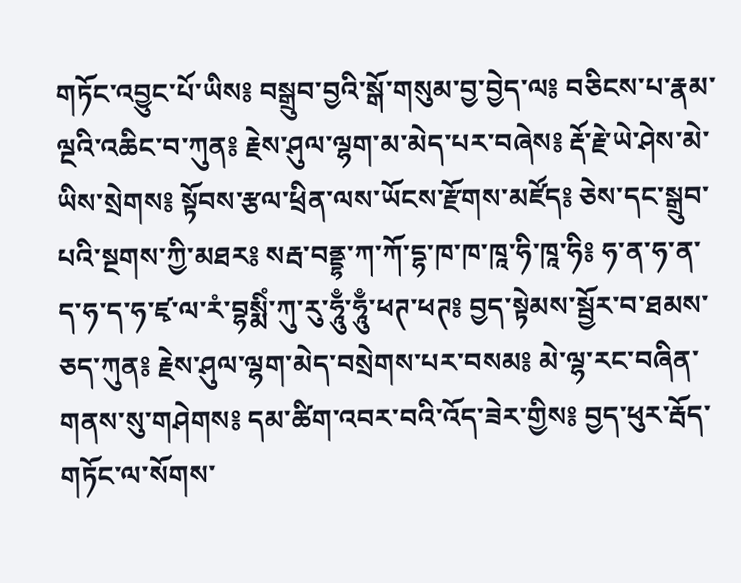གཏོང་འབྱུང་པོ་ཡིས༔ བསྒྲུབ་བྱའི་སྒོ་གསུམ་བྱ་བྱེད་ལ༔ བཅིངས་པ་རྣམ་ལྔའི་འཆིང་བ་ཀུན༔ རྗེས་ཤུལ་ལྷག་མ་མེད་པར་བཞེས༔ རྡོ་རྗེ་ཡེ་ཤེས་མེ་ཡིས་སྲེགས༔ སྟོབས་རྩལ་ཕྲིན་ལས་ཡོངས་རྫོགས་མཛོད༔ ཅེས་དང་སྒྲུབ་པའི་སྔགས་ཀྱི་མཐར༔ སརྦ་བནྡྷ་ཀ་ཀོ་དྷ་ཁ་ཁ་ཁཱ་ཧི་ཁཱ་ཧི༔ ཧ་ན་ཧ་ན་ད་ཧ་ད་ཧ་ཛྭ་ལ་རཾ་བྷསྨིཾ་ཀུ་རུ་ཧཱུྃ་ཧཱུྃ་ཕཊ་ཕཊ༔ བྱད་སྟེམས་སྦྱོར་བ་ཐམས་ཅད་ཀུན༔ རྗེས་ཤུལ་ལྷག་མེད་བསྲེགས་པར་བསམ༔ མེ་ལྷ་རང་བཞིན་གནས་སུ་གཤེགས༔ དམ་ཚིག་འབར་བའི་འོད་ཟེར་གྱིས༔ བྱད་ཕུར་རྦོད་གཏོང་ལ་སོགས་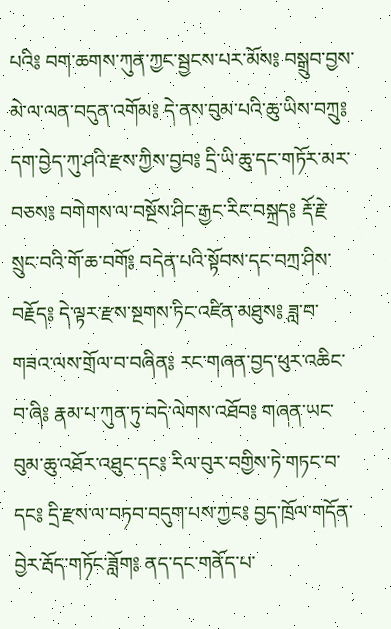པའི༔ བག་ཆགས་ཀུན་ཀྱང་སྦྱངས་པར་མོས༔ བསྒྲུབ་བྱས་མེ་ལ་ལན་བདུན་འགོམ༔ དེ་ནས་བུམ་པའི་ཆུ་ཡིས་བཀྲུ༔ དག་བྱེད་ཀུ་ཤའི་རྫས་ཀྱིས་བྱབ༔ དྲི་ཡི་ཆུ་དང་གཏོར་མར་བཅས༔ བགེགས་ལ་བསྔོས་ཤིང་རྒྱང་རིང་བསྐྲད༔ རྡོ་རྗེ་སྲུང་བའི་གོ་ཆ་བགོ༔ བདེན་པའི་སྟོབས་དང་བཀྲ་ཤིས་བརྗོད༔ དེ་ལྟར་རྫས་སྔགས་ཏིང་འཛིན་མཐུས༔ ཟླ་བ་གཟའ་ལས་གྲོལ་བ་བཞིན༔ རང་གཞན་བྱད་ཕུར་འཆིང་བ་ཞི༔ རྣམ་པ་ཀུན་ཏུ་བདེ་ལེགས་འཐོབ༔ གཞན་ཡང་བུམ་ཆུ་འཐོར་འཐུང་དང༔ རིལ་བུར་བགྱིས་ཏེ་གཏང་བ་དང༔ དྲི་རྫས་ལ་བཏབ་བདུག་པས་ཀྱང༔ བྱད་ཁྲོལ་གདོན་བྱེར་རྦོད་གཏོང་ཟློག༔ ནད་དང་གནོད་པ་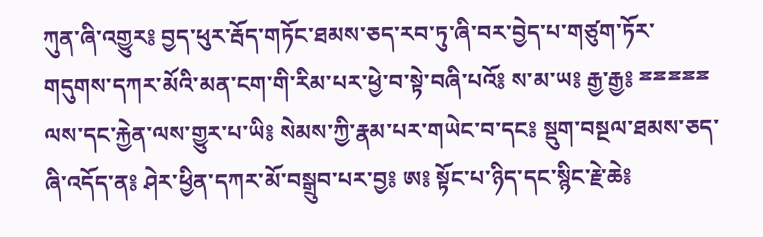ཀུན་ཞི་འགྱུར༔ བྱད་ཕུར་རྦོད་གཏོང་ཐམས་ཅད་རབ་ཏུ་ཞི་བར་བྱེད་པ་གཙུག་ཏོར་གདུགས་དཀར་མོའི་མན་ངག་གི་རིམ་པར་ཕྱེ་བ་སྟེ་བཞི་པའོ༔ ས་མ་ཡ༔ རྒྱ་རྒྱ༔ ྈྈྈྈྈ ལས་དང་རྐྱེན་ལས་གྱུར་པ་ཡི༔ སེམས་ཀྱི་རྣམ་པར་གཡེང་བ་དང༔ སྡུག་བསྔལ་ཐམས་ཅད་ཞི་འདོད་ན༔ ཤེར་ཕྱིན་དཀར་མོ་བསྒྲུབ་པར་བྱ༔ ཨ༔ སྟོང་པ་ཉིད་དང་སྙིང་རྗེ་ཆེ༔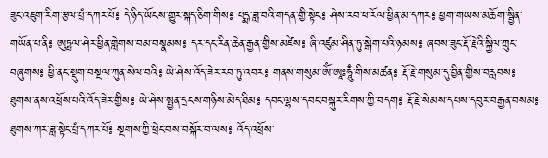ཟུང་འཇུག་རིག་རྩལ་པྲཾ་དཀར་པོ༔ དེ་ཉིད་ཡོངས་གྱུར་སྐད་ཅིག་གིས༔ པདྨ་ཟླ་བའི་གདན་གྱི་སྟེང༔ ཤེས་རབ་ཕ་རོལ་ཕྱིན་མ་དཀར༔ ཕྱག་གཡས་མཆོག་སྦྱིན་གཡོན་པ་ནི༔ ཨུཏྤལ་ཤེར་ཕྱིན་གླེགས་བམ་བསྣམས༔ དར་དང་རིན་ཆེན་རྒྱན་གྱིས་མཛེས༔ ཞི་འཛུམ་ཤིན་ཏུ་སྒེག་པའི་ཉམས༔ ཞབས་ཟུང་རྡོ་རྗེའི་སྐྱིལ་ཀྲུང་བཞུགས༔ ཕྱི་ནང་སྡུག་བསྔལ་ཀུན་སེལ་བའི༔ ཡེ་ཤེས་འོད་ཟེར་རབ་ཏུ་འབར༔ གནས་གསུམ་ཨོཾ་ཨཱཿཧཱུྃ་གིས་མཚན༔ རྡོ་རྗེ་གསུམ་དུ་བྱིན་གྱིས་བརླབས༔ ཐུགས་ནས་འཕྲོས་པའི་འོད་ཟེར་གྱིས༔ ཡེ་ཤེས་སྤྱན་དྲངས་གཉིས་མེད་ཐིམ༔ དབང་ལྷས་དབང་བསྐུར་རིགས་ཀྱི་བདག༔ རྡོ་རྗེ་སེམས་དཔས་དབུར་བརྒྱན་བསམ༔ ཐུགས་ཀར་ཟླ་སྟེང་པྲཾ་དཀར་པོ༔ སྔགས་ཀྱི་ཕྲེང་བས་བསྐོར་བ་ལས༔ འོད་འཕྲོས་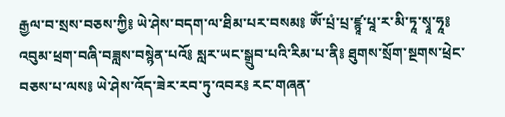རྒྱལ་བ་སྲས་བཅས་ཀྱི༔ ཡེ་ཤེས་བདག་ལ་ཐིམ་པར་བསམ༔ ཨོཾ་པྲཾ་པྲ་ཛྙཱ་པཱ་ར་མི་ཏཱ་སྭཱ་ཧཱ༔ འབུམ་ཕྲག་བཞི་བཟླས་བསྙེན་པའོ༔ སླར་ཡང་སྒྲུབ་པའི་རིམ་པ་ནི༔ ཐུགས་སྲོག་སྔགས་ཕྲེང་བཅས་པ་ལས༔ ཡེ་ཤེས་འོད་ཟེར་རབ་ཏུ་འབར༔ རང་གཞན་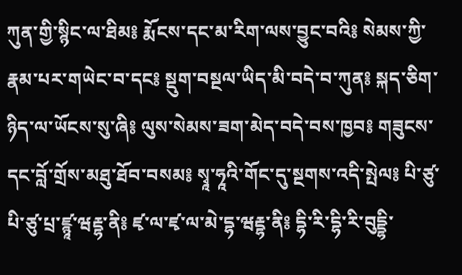ཀུན་གྱི་སྙིང་ལ་ཐིམ༔ རྨོངས་དང་མ་རིག་ལས་བྱུང་བའི༔ སེམས་ཀྱི་རྣམ་པར་གཡེང་བ་དང༔ སྡུག་བསྔལ་ཡིད་མི་བདེ་བ་ཀུན༔ སྐད་ཅིག་ཉིད་ལ་ཡོངས་སུ་ཞི༔ ལུས་སེམས་ཟག་མེད་བདེ་བས་ཁྱབ༔ གཟུངས་དང་བློ་གྲོས་མཐུ་ཐོབ་བསམ༔ སྭཱ་ཧཱའི་གོང་དུ་སྔགས་འདི་སྤེལ༔ པི་ཙུ་པི་ཙུ་པྲ་ཛྙཱ་ཝརྡྷ་ནི༔ ཛྭ་ལ་ཛྭ་ལ་མེ་དྷ་ཝརྡྷ་ནི༔ དྷི་རི་དྷི་རི་བུདྡྷི་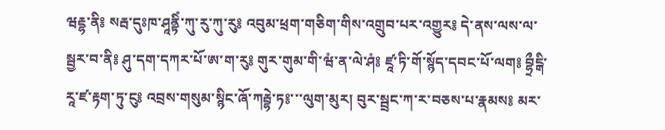ཝརྡྷ་ནི༔ སརྦ་དུཿཁ་ཤཱནྟིཾ་ཀུ་རུ་ཀུ་རུ༔ འབུམ་ཕྲག་གཅིག་གིས་འགྲུབ་པར་འགྱུར༔ དེ་ནས་ལས་ལ་སྦྱར་བ་ནི༔ ཤུ་དག་དཀར་པོ་ཨ་ག་རུ༔ གུར་གུམ་གི་ཝཾ་ན་ལེ་ཤཾ༔ ཛཱ་ཏི་གོ་སྙོད་དབང་པོ་ལག༔ བྷྲྀངྒི་རཱ་ཛ་རྟག་ཏུ་ངུ༔ འབྲས་གསུམ་སྙིང་ཞོ་ཀརྦྷེ་ཏ༔་་་ལུག་མུར། བུར་སྦྲང་ཀ་ར་བཅས་པ་རྣམས༔ མར་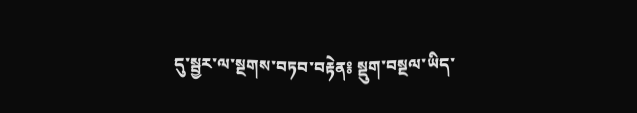དུ་སྦྱར་ལ་སྔགས་བཏབ་བརྟེན༔ སྡུག་བསྔལ་ཡིད་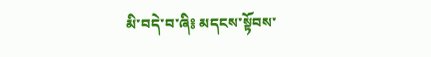མི་བདེ་བ་ཞི༔ མདངས་སྟོབས་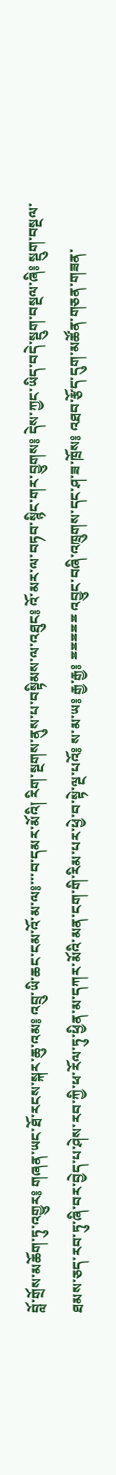བློ་གྲོས་མཆོག་ཏུ་འགྱུར༔ གཞན་ཡང་ཐོ་རངས་སྐར་ཆུ་འམ༔ འབྲུ་ཡི་ཆང་ངམ་འོ་མ་ལ༔་་་བ་དམར་མོའི། རིག་སྔགས་ནུས་པ་བསྟིམས་ལ་འཐུང༔ འོ་མར་ལ་བཏབ་སྙིང་གར་བྱུགས༔ དེས་ཀྱང་ཡིད་བདེ་སྡུག་བསྔལ་ཞི༔ སྡུག་བསྔལ་ཐམས་ཅད་རབ་ཏུ་ཞི་བར་བྱེད་པ་ཤེས་རབ་ཀྱི་ཕ་རོལ་ཏུ་ཕྱིན་མ་དཀར་མོའི་མན་ངག་གི་རིམ་པར་ཕྱེ་བ་སྟེ་ལྔ་པའོ༔ ས་མ་ཡ༔ རྒྱ་རྒྱ༔ ྈྈྈྈྈ འབྱུང་བཞི་འཁྲུགས་དང་ཤ་ཟ་ཁྲོས༔ འཐབ་རྩོད་དུག་མཚོན་གཅན་གཟན་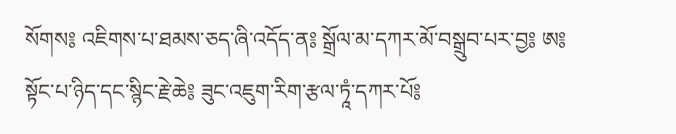སོགས༔ འཇིགས་པ་ཐམས་ཅད་ཞི་འདོད་ན༔ སྒྲོལ་མ་དཀར་མོ་བསྒྲུབ་པར་བྱ༔ ཨ༔ སྟོང་པ་ཉིད་དང་སྙིང་རྗེ་ཆེ༔ ཟུང་འཇུག་རིག་རྩལ་ཏཱཾ་དཀར་པོ༔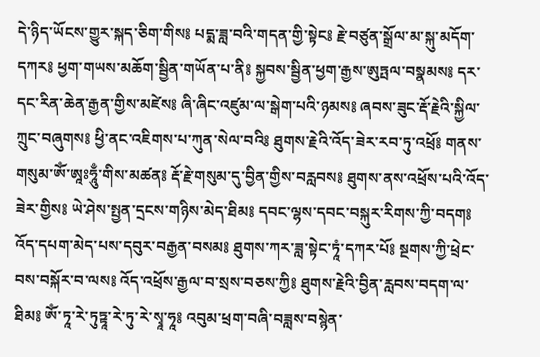དེ་ཉིད་ཡོངས་གྱུར་སྐད་ཅིག་གིས༔ པདྨ་ཟླ་བའི་གདན་གྱི་སྟེང༔ རྗེ་བཙུན་སྒྲོལ་མ་སྐུ་མདོག་དཀར༔ ཕྱག་གཡས་མཆོག་སྦྱིན་གཡོན་པ་ནི༔ སྐྱབས་སྦྱིན་ཕྱག་རྒྱས་ཨུཏྤལ་བསྣམས༔ དར་དང་རིན་ཆེན་རྒྱན་གྱིས་མཛེས༔ ཞི་ཞིང་འཛུམ་ལ་སྒེག་པའི་ཉམས༔ ཞབས་ཟུང་རྡོ་རྗེའི་སྐྱིལ་ཀྲུང་བཞུགས༔ ཕྱི་ནང་འཇིགས་པ་ཀུན་སེལ་བའི༔ ཐུགས་རྗེའི་འོད་ཟེར་རབ་ཏུ་འཕྲོ༔ གནས་གསུམ་ཨོཾ་ཨཱཿཧཱུྃ་གིས་མཚན༔ རྡོ་རྗེ་གསུམ་དུ་བྱིན་གྱིས་བརླབས༔ ཐུགས་ནས་འཕྲོས་པའི་འོད་ཟེར་གྱིས༔ ཡེ་ཤེས་སྤྱན་དྲངས་གཉིས་མེད་ཐིམ༔ དབང་ལྷས་དབང་བསྐུར་རིགས་ཀྱི་བདག༔ འོད་དཔག་མེད་པས་དབུར་བརྒྱན་བསམ༔ ཐུགས་ཀར་ཟླ་སྟེང་ཏཱཾ་དཀར་པོ༔ སྔགས་ཀྱི་ཕྲེང་བས་བསྐོར་བ་ལས༔ འོད་འཕྲོས་རྒྱལ་བ་སྲས་བཅས་ཀྱི༔ ཐུགས་རྗེའི་བྱིན་རླབས་བདག་ལ་ཐིམ༔ ཨོཾ་ཏཱ་རེ་ཏུཏྟཱ་རེ་ཏུ་རེ་སྭཱ་ཧཱ༔ འབུམ་ཕྲག་བཞི་བཟླས་བསྙེན་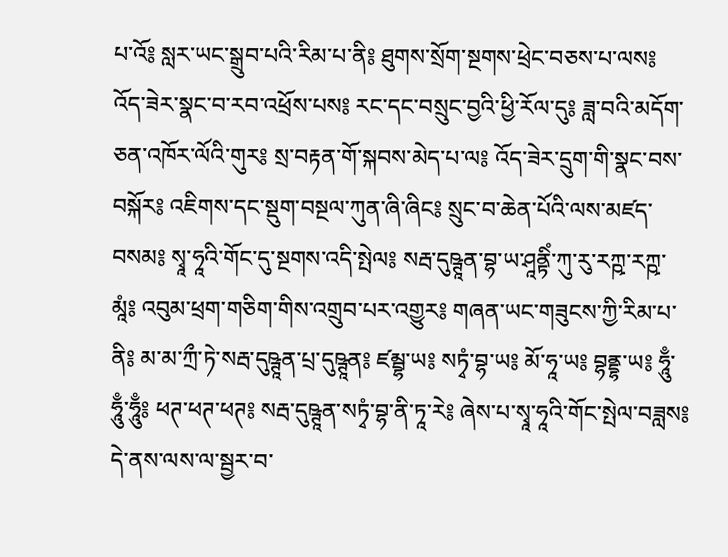པ་འོ༔ སླར་ཡང་སྒྲུབ་པའི་རིམ་པ་ནི༔ ཐུགས་སྲོག་སྔགས་ཕྲེང་བཅས་པ་ལས༔ འོད་ཟེར་སྣང་བ་རབ་འཕྲོས་པས༔ རང་དང་བསྲུང་བྱའི་ཕྱི་རོལ་དུ༔ ཟླ་བའི་མདོག་ཅན་འཁོར་ལོའི་གུར༔ སྲ་བརྟན་གོ་སྐབས་མེད་པ་ལ༔ འོད་ཟེར་དྲུག་གི་སྣང་བས་བསྐོར༔ འཇིགས་དང་སྡུག་བསྔལ་ཀུན་ཞི་ཞིང༔ སྲུང་བ་ཆེན་པོའི་ལས་མཛད་བསམ༔ སྭཱ་ཧཱའི་གོང་དུ་སྔགས་འདི་སྤེལ༔ སརྦ་དུཥྚཱན་བྷ་ཡ་ཤཱནྟིཾ་ཀུ་རུ་རཀྵ་རཀྵ་མཱཾ༔ འབུམ་ཕྲག་གཅིག་གིས་འགྲུབ་པར་འགྱུར༔ གཞན་ཡང་གཟུངས་ཀྱི་རིམ་པ་ནི༔ མ་མ་ཀྲྀ་ཏེ་སརྦ་དུཥྚཱན་པྲ་དུཥྚཱན༔ ཛམྦྷ་ཡ༔ སཏྭཾ་བྷ་ཡ༔ མོ་ཧཱ་ཡ༔ བྷནྡྷ་ཡ༔ ཧཱུྃ་ཧཱུྃ་ཧཱུྃ༔ ཕཊ་ཕཊ་ཕཊ༔ སརྦ་དུཥྚཱན་སཏྭཾ་བྷ་ནི་ཏཱ་རེ༔ ཞེས་པ་སྭཱ་ཧཱའི་གོང་སྤེལ་བཟླས༔ དེ་ནས་ལས་ལ་སྦྱར་བ་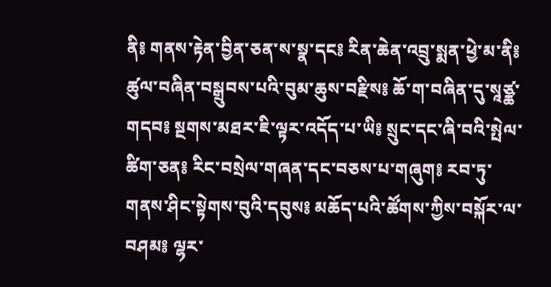ནི༔ གནས་རྟེན་བྱིན་ཅན་ས་སྣ་དང༔ རིན་ཆེན་འབྲུ་སྨན་ཕྱེ་མ་ནི༔ ཚུལ་བཞིན་བསྒྲུབས་པའི་བུམ་ཆུས་བརྫིས༔ ཆོ་ག་བཞིན་དུ་སཱཙྪ་གདབ༔ སྔགས་མཐར་ཇི་ལྟར་འདོད་པ་ཡི༔ སྲུང་དང་ཞི་བའི་སྤེལ་ཚིག་ཅན༔ རིང་བསྲེལ་གཞན་དང་བཅས་པ་གཞུག༔ རབ་ཏུ་གནས་ཤིང་སྟེགས་བུའི་དབུས༔ མཆོད་པའི་ཚོགས་ཀྱིས་བསྐོར་ལ་བཤམ༔ ལྷར་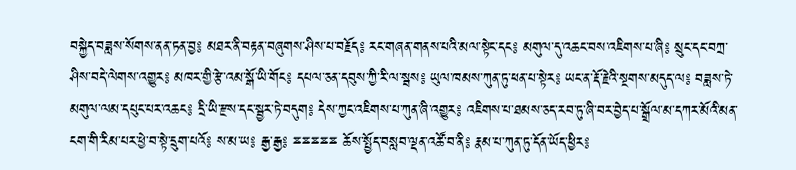བསྐྱེད་བཟླས་སོགས་ནན་ཏན་བྱ༔ མཐར་ནི་བརྟན་བཞུགས་ཤིས་པ་བརྗོད༔ རང་གཞན་གནས་པའི་མལ་སྟེང་དང༔ མགུལ་དུ་འཆང་བས་འཇིགས་པ་ཞི༔ སྲུང་དང་བཀྲ་ཤིས་བདེ་ལེགས་འགྱུར༔ མཁར་གྱི་རྩེ་འམ་སྒོ་ཡི་གོང༔ དཔལ་ཅན་དབུས་ཀྱི་རི་ལ་སྦས༔ ཡུལ་ཁམས་ཀུན་ཏུ་ཕན་པ་སྟེར༔ ཡང་ན་རྡོ་རྗེའི་སྔགས་མདུད་ལ༔ བཟླས་ཏེ་མགུལ་ལམ་དཔུང་པར་འཆང༔ དྲི་ཡི་རྫས་དང་སྦྱར་ཏེ་བདུག༔ དེས་ཀྱང་འཇིགས་པ་ཀུན་ཞི་འགྱུར༔ འཇིགས་པ་ཐམས་ཅད་རབ་ཏུ་ཞི་བར་བྱེད་པ་སྒྲོལ་མ་དཀར་མོའི་མན་ངག་གི་རིམ་པར་ཕྱེ་བ་སྟེ་དྲུག་པའོ༔ ས་མ་ཡ༔ རྒྱ་རྒྱ༔ ྈྈྈྈྈ ཆོས་སྤྱོད་བསླབ་ལྡན་འཚོ་བ་ནི༔ རྣམ་པ་ཀུན་ཏུ་དོན་ཡོད་ཕྱིར༔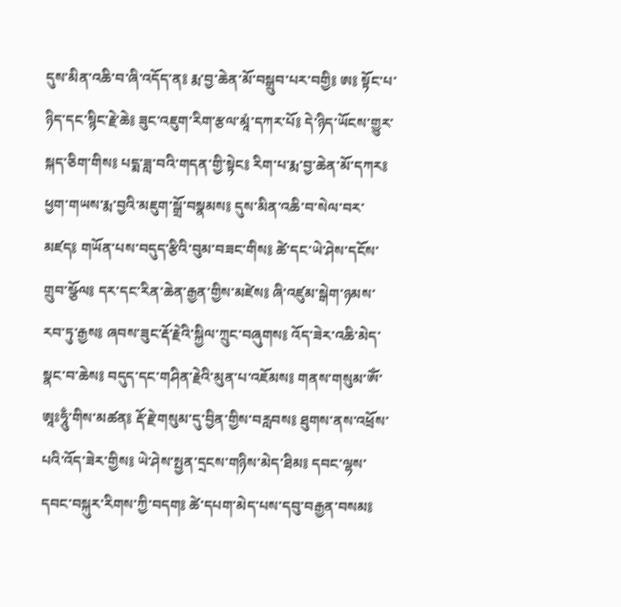དུས་མིན་འཆི་བ་ཞི་འདོད་ན༔ རྨ་བྱ་ཆེན་མོ་བསྒྲུབ་པར་བགྱི༔ ཨ༔ སྟོང་པ་ཉིད་དང་སྙིང་རྗེ་ཆེ༔ ཟུང་འཇུག་རིག་རྩལ་མཱཾ་དཀར་པོ༔ དེ་ཉིད་ཡོངས་གྱུར་སྐད་ཅིག་གིས༔ པདྨ་ཟླ་བའི་གདན་གྱི་སྟེང༔ རིག་པ་རྨ་བྱ་ཆེན་མོ་དཀར༔ ཕྱག་གཡས་རྨ་བྱའི་མཇུག་སྒྲོ་བསྣམས༔ དུས་མིན་འཆི་བ་སེལ་བར་མཛད༔ གཡོན་པས་བདུད་རྩིའི་བུམ་བཟང་གིས༔ ཚེ་དང་ཡེ་ཤེས་དངོས་གྲུབ་སྩོལ༔ དར་དང་རིན་ཆེན་རྒྱན་གྱིས་མཛེས༔ ཞི་འཛུམ་སྒེག་ཉམས་རབ་ཏུ་རྒྱས༔ ཞབས་ཟུང་རྡོ་རྗེའི་སྐྱིལ་ཀྲུང་བཞུགས༔ འོད་ཟེར་འཆི་མེད་སྣང་བ་ཆེས༔ བདུད་དང་གཤིན་རྗེའི་མུན་པ་འཇོམས༔ གནས་གསུམ་ཨོཾ་ཨཱཿཧཱུྃ་གིས་མཚན༔ རྡོ་རྗེ་གསུམ་དུ་བྱིན་གྱིས་བརླབས༔ ཐུགས་ནས་འཕྲོས་པའི་འོད་ཟེར་གྱིས༔ ཡེ་ཤེས་སྤྱན་དྲངས་གཉིས་མེད་ཐིམ༔ དབང་ལྷས་དབང་བསྐུར་རིགས་ཀྱི་བདག༔ ཚེ་དཔག་མེད་པས་དབུ་བརྒྱན་བསམ༔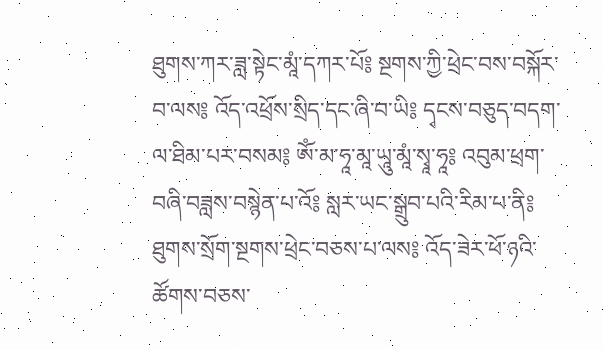ཐུགས་ཀར་ཟླ་སྟེང་མཱཾ་དཀར་པོ༔ སྔགས་ཀྱི་ཕྲེང་བས་བསྐོར་བ་ལས༔ འོད་འཕྲོས་སྲིད་དང་ཞི་བ་ཡི༔ དྭངས་བཅུད་བདག་ལ་ཐིམ་པར་བསམ༔ ཨོཾ་མ་ཧཱ་མཱ་ཡཱུ་མཱཾ་སྭཱ་ཧཱ༔ འབུམ་ཕྲག་བཞི་བཟླས་བསྙེན་པ་འོ༔ སླར་ཡང་སྒྲུབ་པའི་རིམ་པ་ནི༔ ཐུགས་སྲོག་སྔགས་ཕྲེང་བཅས་པ་ལས༔ འོད་ཟེར་ཕོ་ཉའི་ཚོགས་བཅས་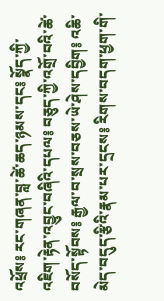འཕྲོས༔ རང་གཞན་བླ་ཚེ་ཆད་ཉམས་དང༔ སྣོད་ཀྱི་འཇིག་རྟེན་འབྱུང་བཞིའི་དཔལ༔ བཅུད་ཀྱི་འགྲོ་བའི་ཚེ་བསོད་སྟོབས༔ རྒྱལ་བ་སྲས་བཅས་ཡེ་ཤེས་དབྱིག༔ འཆི་མེད་བདུད་རྩིའི་རྣམ་པར་དྲངས༔ རིགས་བདག་ཕྱག་གི་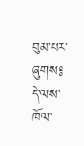བུམ་པར་ཞུགས༔ དེ་ལས་ཁོལ་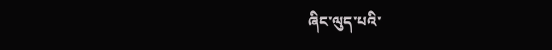ཞིང་ལུད་པའི་